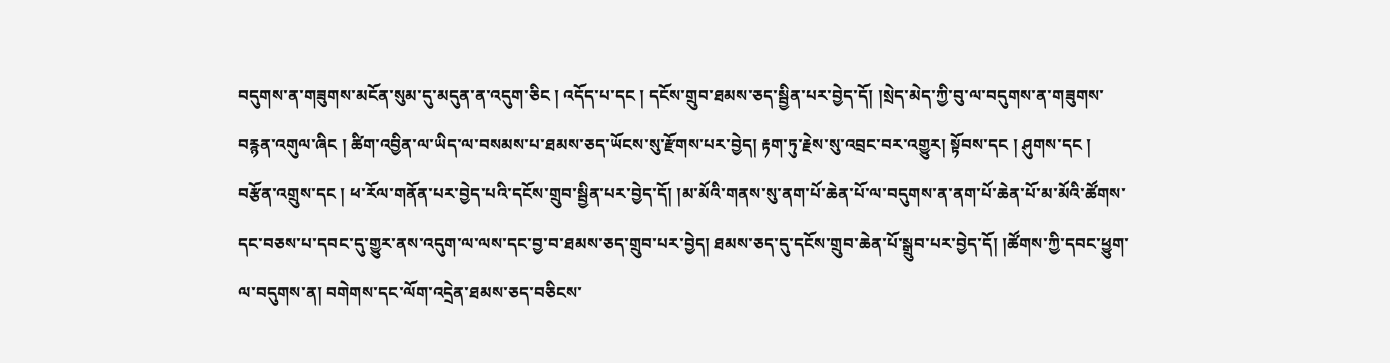བདུགས་ན་གཟུགས་མངོན་སུམ་དུ་མདུན་ན་འདུག་ཅིང ། འདོད་པ་དང ། དངོས་གྲུབ་ཐམས་ཅད་སྦྱིན་པར་བྱེད་དོ། །སྲེད་མེད་ཀྱི་བུ་ལ་བདུགས་ན་གཟུགས་བརྙན་འགུལ་ཞིང ། ཚིག་འབྱིན་ལ་ཡིད་ལ་བསམས་པ་ཐམས་ཅད་ཡོངས་སུ་རྫོགས་པར་བྱེད། རྟག་ཏུ་རྗེས་སུ་འབྲང་བར་འགྱུར། སྟོབས་དང ། ཤུགས་དང ། བརྩོན་འགྲུས་དང ། ཕ་རོལ་གནོན་པར་བྱེད་པའི་དངོས་གྲུབ་སྦྱིན་པར་བྱེད་དོ། །མ་མོའི་གནས་སུ་ནག་པོ་ཆེན་པོ་ལ་བདུགས་ན་ནག་པོ་ཆེན་པོ་མ་མོའི་ཚོགས་དང་བཅས་པ་དབང་དུ་གྱུར་ནས་འདུག་ལ་ལས་དང་བྱ་བ་ཐམས་ཅད་གྲུབ་པར་བྱེད། ཐམས་ཅད་དུ་དངོས་གྲུབ་ཆེན་པོ་སྒྲུབ་པར་བྱེད་དོ། །ཚོགས་ཀྱི་དབང་ཕྱུག་ལ་བདུགས་ན། བགེགས་དང་ལོག་འདྲེན་ཐམས་ཅད་བཅིངས་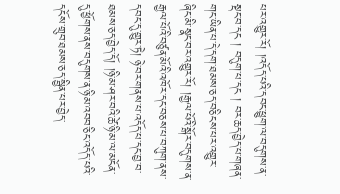པར་འགྱུར་རོ། །འདོད་པའི་དབང་ཕྱུག་ལ་བདུགས་ན་སྡང་བ་དང ། བདུག་པ་དང ། བར་ཆད་བྱེད་པ་གཞན་གང་ཡིན་པ་དེ་དག་ཐམས་ཅད་བཅིངས་པར་འགྱུར་ཞིང་མི་སྣང་བར་འགྱུར་རོ། །རྒྱལ་པོའི་སྒོར་བདུགས་ན་རྒྱལ་པོའི་བཙུན་མོའི་འཁོར་དང་བཅས་པ་བཀུག་ནས་དབང་དུ་གྱུར་ཏེ། ཉེ་བར་གནས་པ་འདོད་པ་དང་བྱ་བ་ཐམས་ཅད་བྱེད་དོ། །ཉི་མ་ཤར་བའི་ཚེ་ཉི་མ་ལ་མངོན་དུ་ཕྱོགས་ནས་བདུགས་ན་ཉི་མ་འབབ་ཅིང་འདོད་པའི་དངོས་གྲུབ་ཐམས་ཅད་སྦྱིན་པར་བྱེད་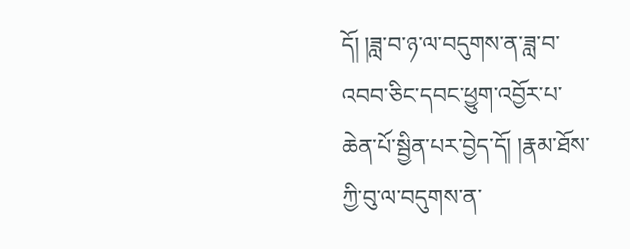དོ། །ཟླ་བ་ཉ་ལ་བདུགས་ན་ཟླ་བ་འབབ་ཅིང་དབང་ཕྱུག་འབྱོར་པ་ཆེན་པོ་སྦྱིན་པར་བྱེད་དོ། །རྣམ་ཐོས་ཀྱི་བུ་ལ་བདུགས་ན་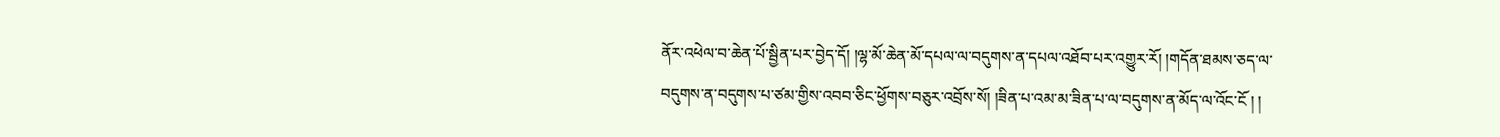ནོར་འཕེལ་བ་ཆེན་པོ་སྦྱིན་པར་བྱེད་དོ། །ལྷ་མོ་ཆེན་མོ་དཔལ་ལ་བདུགས་ན་དཔལ་འཐོབ་པར་འགྱུར་རོ། །གདོན་ཐམས་ཅད་ལ་བདུགས་ན་བདུགས་པ་ཙམ་གྱིས་འབབ་ཅིང་ཕྱོགས་བཅུར་འབྲོས་སོ། །ཟིན་པ་འམ་མ་ཟིན་པ་ལ་བདུགས་ན་མོད་ལ་འོང་ངོ ། །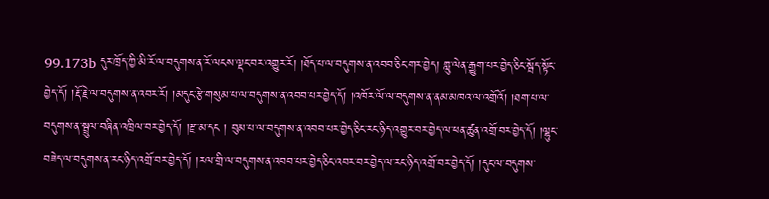99.173b དུར་ཁྲོད་ཀྱི་མི་རོ་ལ་བདུགས་ན་རོ་ལངས་ལྡང་བར་འགྱུར་རོ། །ཐོད་པ་ལ་བདུགས་ན་འབབ་ཅིང་གར་བྱེད། གླུ་ལེན་རྒྱུག་པར་བྱེད་ཅིང་སྦོད་སྟོང་བྱེད་དོ། །རྡོ་རྗེ་ལ་བདུགས་ན་འབར་རོ། །མདུང་རྩེ་གསུམ་པ་ལ་བདུགས་ན་འབབ་པར་བྱེད་དོ། །འཁོར་ལོ་ལ་བདུགས་ན་ནམ་མཁའ་ལ་འགྲོའོ། །ཐག་པ་ལ་བདུགས་ན་སྦྲུལ་བཞིན་འཁྲིལ་བར་བྱེད་དོ། །རྫ་མ་དང ། བུམ་པ་ལ་བདུགས་ན་འབབ་པར་བྱེད་ཅིང་རང་ཉིད་འགྱུར་བར་བྱེད་ལ་ཕན་ཚུན་འགྲོ་བར་བྱེད་དོ། །ལྷུང་བཟེད་ལ་བདུགས་ན་རང་ཉིད་འགྲོ་བར་བྱེད་དོ། །རལ་གྲི་ལ་བདུགས་ན་འབབ་པར་བྱེད་ཅིང་འབར་བར་བྱེད་ལ་རང་ཉིད་འགྲོ་བར་བྱེད་དོ། །དུང་ལ་བདུགས་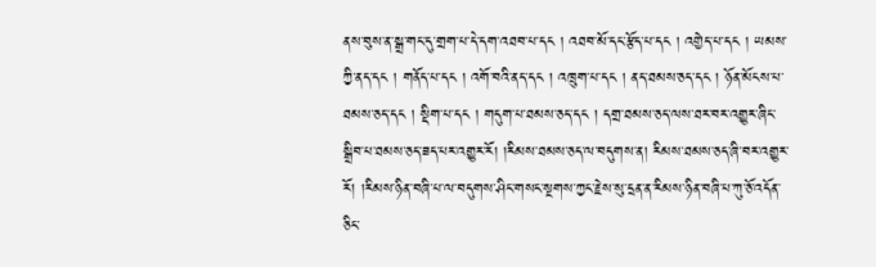ནས་བུས་ན་སྒྲ་གང་དུ་གྲག་པ་དེ་དག་འཐབ་པ་དང ། འཐབ་མོ་དང་རྩོད་པ་དང ། འགྱེད་པ་དང ། ཡམས་ཀྱི་ནད་དང ། གནོད་པ་དང ། འགོ་བའི་ནད་དང ། འཁྲུག་པ་དང ། ནད་ཐམས་ཅད་དང ། ཉོན་མོངས་པ་ཐམས་ཅད་དང ། སྡིག་པ་དང ། གདུག་པ་ཐམས་ཅད་དང ། དགྲ་ཐམས་ཅད་ལས་ཐར་བར་འགྱུར་ཞིང་སྒྲིབ་པ་ཐམས་ཅད་ཟད་པར་འགྱུར་རོ། །རིམས་ཐམས་ཅད་ལ་བདུགས་ན། རིམས་ཐམས་ཅད་ཞི་བར་འགྱུར་རོ། །རིམས་ཉིན་བཞི་པ་ལ་བདུགས་ཤིང་གསང་སྔགས་ཀྱང་རྗེས་སུ་དྲན་ན་རིམས་ཉིན་བཞི་པ་ཀུ་ཅོ་འདོན་ཅིང་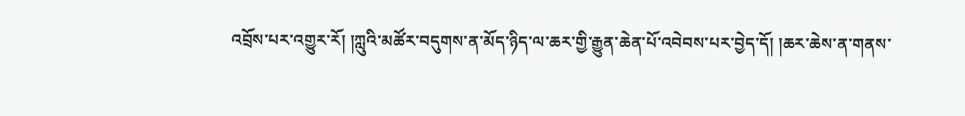འབྲོས་པར་འགྱུར་རོ། །ཀླུའི་མཚོར་བདུགས་ན་མོད་ཉིད་ལ་ཆར་གྱི་རྒྱུན་ཆེན་པོ་འབེབས་པར་བྱེད་དོ། །ཆར་ཆེས་ན་གནས་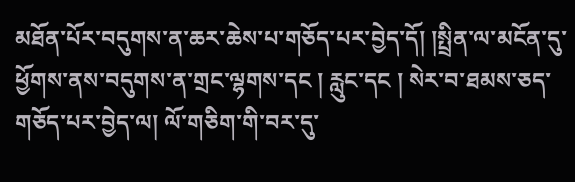མཐོན་པོར་བདུགས་ན་ཆར་ཆེས་པ་གཅོད་པར་བྱེད་དོ། །སྤྲིན་ལ་མངོན་དུ་ཕྱོགས་ནས་བདུགས་ན་གྲང་ལྷགས་དང ། རླུང་དང ། སེར་བ་ཐམས་ཅད་གཅོད་པར་བྱེད་ལ། ལོ་གཅིག་གི་བར་དུ་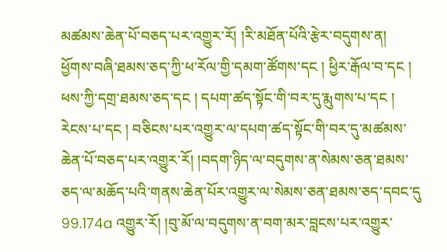མཚམས་ཆེན་པོ་བཅད་པར་འགྱུར་རོ། །རི་མཐོན་པོའི་རྩེར་བདུགས་ན། ཕྱོགས་བཞི་ཐམས་ཅད་ཀྱི་ཕ་རོལ་གྱི་དམག་ཚོགས་དང ། ཕྱིར་རྒོལ་བ་དང ། ཕས་ཀྱི་དགྲ་ཐམས་ཅད་དང ། དཔག་ཚད་སྟོང་གི་བར་དུ་རྨུགས་པ་དང ། རེངས་པ་དང ། བཅིངས་པར་འགྱུར་ལ་དཔག་ཚད་སྟོང་གི་བར་དུ་མཚམས་ཆེན་པོ་བཅད་པར་འགྱུར་རོ། །བདག་ཉིད་ལ་བདུགས་ན་སེམས་ཅན་ཐམས་ཅད་ལ་མཆོད་པའི་གནས་ཆེན་པོར་འགྱུར་ལ་སེམས་ཅན་ཐམས་ཅད་དབང་དུ 99.174a འགྱུར་རོ། །བུ་མོ་ལ་བདུགས་ན་བག་མར་བླངས་པར་འགྱུར་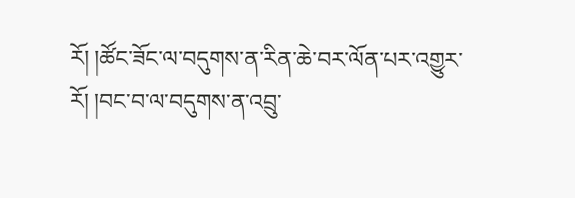རོ། །ཚོང་ཟོང་ལ་བདུགས་ན་རིན་ཆེ་བར་ལོན་པར་འགྱུར་རོ། །བང་བ་ལ་བདུགས་ན་འབྲུ་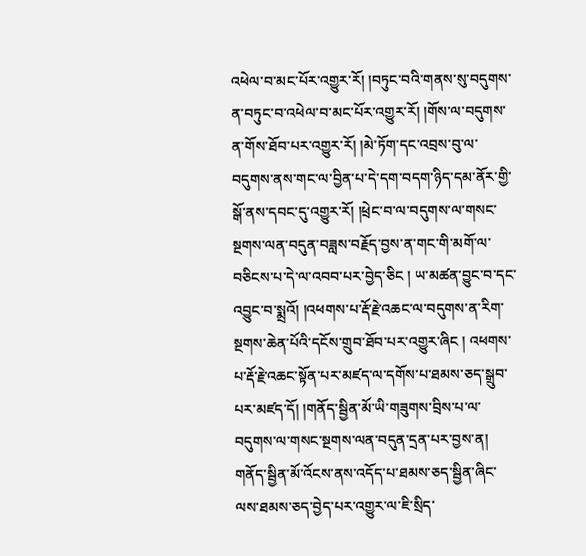འཕེལ་བ་མང་པོར་འགྱུར་རོ། །བཏུང་བའི་གནས་སུ་བདུགས་ན་བཏུང་བ་འཕེལ་བ་མང་པོར་འགྱུར་རོ། །གོས་ལ་བདུགས་ན་གོས་ཐོབ་པར་འགྱུར་རོ། །མེ་ཏོག་དང་འབྲས་བུ་ལ་བདུགས་ནས་གང་ལ་བྱིན་པ་དེ་དག་བདག་ཉིད་དམ་ནོར་གྱི་སྒོ་ནས་དབང་དུ་འགྱུར་རོ། །ཕྲེང་བ་ལ་བདུགས་ལ་གསང་སྔགས་ལན་བདུན་བཟླས་བརྗོད་བྱས་ན་གང་གི་མགོ་ལ་བཅིངས་པ་དེ་ལ་འབབ་པར་བྱེད་ཅིང ། ཡ་མཚན་བྱུང་བ་དང་འབྱུང་བ་སྨྲའོ། །འཕགས་པ་རྡོ་རྗེ་འཆང་ལ་བདུགས་ན་རིག་སྔགས་ཆེན་པོའི་དངོས་གྲུབ་ཐོབ་པར་འགྱུར་ཞིང ། འཕགས་པ་རྡོ་རྗེ་འཆང་སྟོན་པར་མཛད་ལ་དགོས་པ་ཐམས་ཅད་སྒྲུབ་པར་མཛད་དོ། །གནོད་སྦྱིན་མོ་ཡི་གཟུགས་བྲིས་པ་ལ་བདུགས་ལ་གསང་སྔགས་ལན་བདུན་དྲན་པར་བྱས་ན། གནོད་སྦྱིན་མོ་འོངས་ནས་འདོད་པ་ཐམས་ཅད་སྦྱིན་ཞིང་ལས་ཐམས་ཅད་བྱེད་པར་འགྱུར་ལ་ཇི་སྲིད་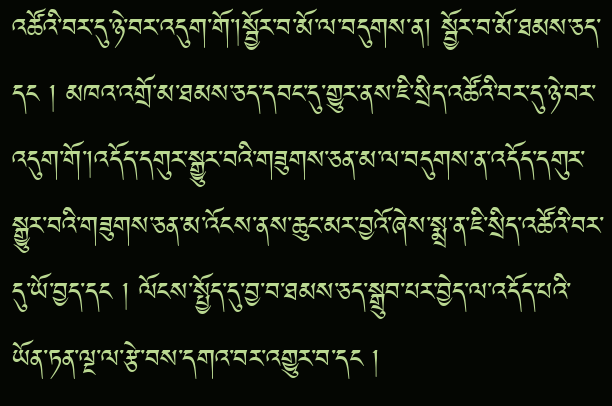འཚོའི་བར་དུ་ཉེ་བར་འདུག་གོ་།སྦྱོར་བ་མོ་ལ་བདུགས་ན། སྦྱོར་བ་མོ་ཐམས་ཅད་དང ། མཁའ་འགྲོ་མ་ཐམས་ཅད་དབང་དུ་གྱུར་ནས་ཇི་སྲིད་འཚོའི་བར་དུ་ཉེ་བར་འདུག་གོ་།འདོད་དགུར་སྒྱུར་བའི་གཟུགས་ཅན་མ་ལ་བདུགས་ན་འདོད་དགུར་སྒྱུར་བའི་གཟུགས་ཅན་མ་འོངས་ནས་ཆུང་མར་བྱའོ་ཞེས་སྨྲ་ན་ཇི་སྲིད་འཚོའི་བར་དུ་ཡོ་བྱད་དང ། ལོངས་སྤྱོད་དུ་བྱ་བ་ཐམས་ཅད་སྒྲུབ་པར་བྱེད་ལ་འདོད་པའི་ཡོན་ཏན་ལྔ་ལ་རྩེ་བས་དགའ་བར་འགྱུར་བ་དང །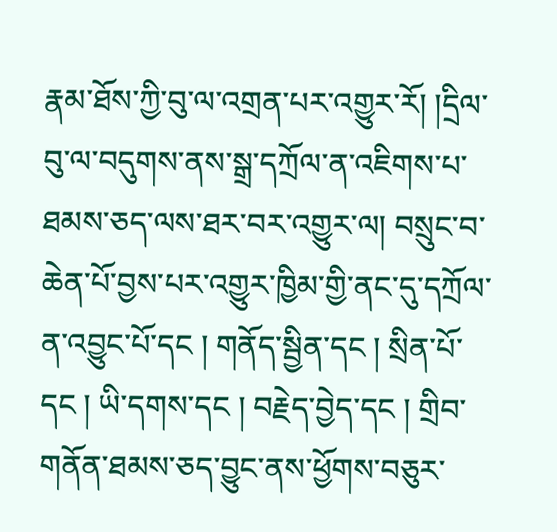རྣམ་ཐོས་ཀྱི་བུ་ལ་འགྲན་པར་འགྱུར་རོ། །དྲིལ་བུ་ལ་བདུགས་ནས་སྒྲ་དཀྲོལ་ན་འཇིགས་པ་ཐམས་ཅད་ལས་ཐར་བར་འགྱུར་ལ། བསྲུང་བ་ཆེན་པོ་བྱས་པར་འགྱུར་ཁྱིམ་གྱི་ནང་དུ་དཀྲོལ་ན་འབྱུང་པོ་དང ། གནོད་སྦྱིན་དང ། སྲིན་པོ་དང ། ཡི་དགས་དང ། བརྗེད་བྱེད་དང ། གྲིབ་གནོན་ཐམས་ཅད་བྱུང་ནས་ཕྱོགས་བཅུར་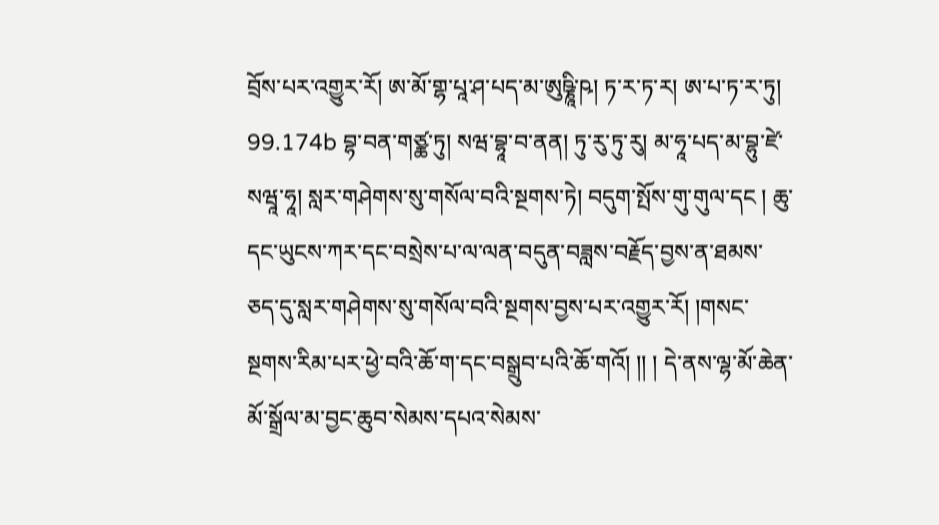བྲོས་པར་འགྱུར་རོ། ཨ་མོ་གྷ་པཱ་ཤ་པད་མ་ཨུཥྞཱི་ཥ། ཏ་ར་ཏ་ར། ཨ་པ་ཏ་ར་ཏུ། 99.174b བྷ་བན་གཙྪ་ཏུ། སཝ་བྷཱ་བ་ནན། ཏུ་རུ་ཏུ་རུ། མ་ཧཱ་པད་མ་བྷུ་ཛེ་སཝཱ་ཧཱ། སླར་གཤེགས་སུ་གསོལ་བའི་སྔགས་ཏེ། བདུག་སྤོས་གུ་གུལ་དང ། ཆུ་དང་ཡུངས་ཀར་དང་བསྲེས་པ་ལ་ལན་བདུན་བཟླས་བརྗོད་བྱས་ན་ཐམས་ཅད་དུ་སླར་གཤེགས་སུ་གསོལ་བའི་སྔགས་བྱས་པར་འགྱུར་རོ། །གསང་སྔགས་རིམ་པར་ཕྱེ་བའི་ཆོ་ག་དང་བསྒྲུབ་པའི་ཆོ་གའོ། །། ། དེ་ནས་ལྷ་མོ་ཆེན་མོ་སྒྲོལ་མ་བྱང་ཆུབ་སེམས་དཔའ་སེམས་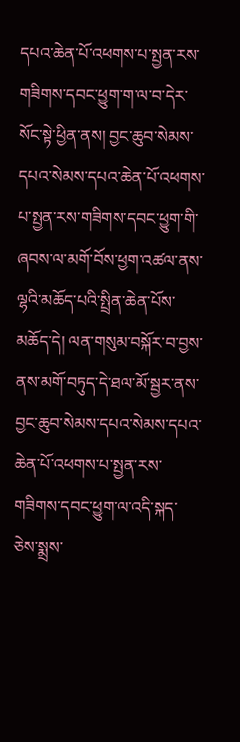དཔའ་ཆེན་པོ་འཕགས་པ་སྤྱན་རས་གཟིགས་དབང་ཕྱུག་ག་ལ་བ་དེར་སོང་སྟེ་ཕྱིན་ནས། བྱང་ཆུབ་སེམས་དཔའ་སེམས་དཔའ་ཆེན་པོ་འཕགས་པ་སྤྱན་རས་གཟིགས་དབང་ཕྱུག་གི་ཞབས་ལ་མགོ་བོས་ཕྱག་འཚལ་ནས་ལྷའི་མཆོད་པའི་སྤྲིན་ཆེན་པོས་མཆོད་དེ། ལན་གསུམ་བསྐོར་བ་བྱས་ནས་མགོ་བཏུད་དེ་ཐལ་མོ་སྦྱར་ནས་བྱང་ཆུབ་སེམས་དཔའ་སེམས་དཔའ་ཆེན་པོ་འཕགས་པ་སྤྱན་རས་གཟིགས་དབང་ཕྱུག་ལ་འདི་སྐད་ཅེས་སྨྲས་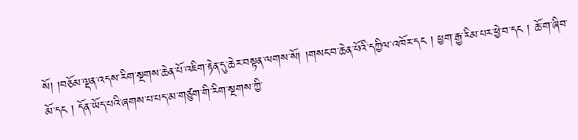སོ། །བཅོམ་ལྡན་འདས་རིག་སྔགས་ཆེན་པོ་འཇིག་རྟེན་དུ་ཆེར་བསྟན་ལགས་སོ། །གསང་བ་ཆེན་པོའི་དཀྱིལ་འཁོར་དང ། ཕྱག་རྒྱ་རིམ་པར་ཕྱེ་བ་དང ། ཆོ་ག་ཞིབ་མོ་དང ། དོན་ཡོད་པའི་ཞགས་པ་པད་མ་གཙུག་གི་རིག་སྔགས་ཀྱི་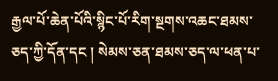རྒྱལ་པོ་ཆེན་པོའི་སྙིང་པོ་རིག་སྔགས་འཆང་ཐམས་ཅད་ཀྱི་དོན་དང ། སེམས་ཅན་ཐམས་ཅད་ལ་ཕན་པ་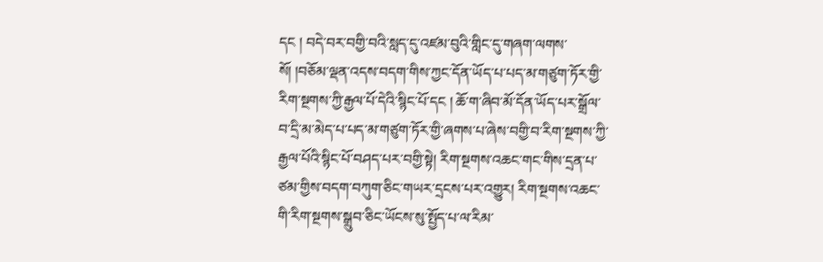དང ། བདེ་བར་བགྱི་བའི་སླད་དུ་འཛམ་བུའི་གླིང་དུ་གཞག་ལགས་སོ། །བཅོམ་ལྡན་འདས་བདག་གིས་ཀྱང་དོན་ཡོད་པ་པད་མ་གཙུག་ཏོར་གྱི་རིག་སྔགས་ཀྱི་རྒྱལ་པོ་དེའི་སྙིང་པོ་དང ། ཆོ་ག་ཞིབ་མོ་དོན་ཡོད་པར་སྒྲོལ་བ་དྲི་མ་མེད་པ་པད་མ་གཙུག་ཏོར་གྱི་ཞགས་པ་ཞེས་བགྱི་བ་རིག་སྔགས་ཀྱི་རྒྱལ་པོའི་སྙིང་པོ་བཤད་པར་བགྱི་སྟེ། རིག་སྔགས་འཆང་གང་གིས་དྲན་པ་ཙམ་གྱིས་བདག་བཀུག་ཅིང་གཡར་དྲངས་པར་འགྱུར། རིག་སྔགས་འཆང་གི་རིག་སྔགས་སྒྲུབ་ཅིང་ཡོངས་སུ་སྤྱོད་པ་ལ་རིམ་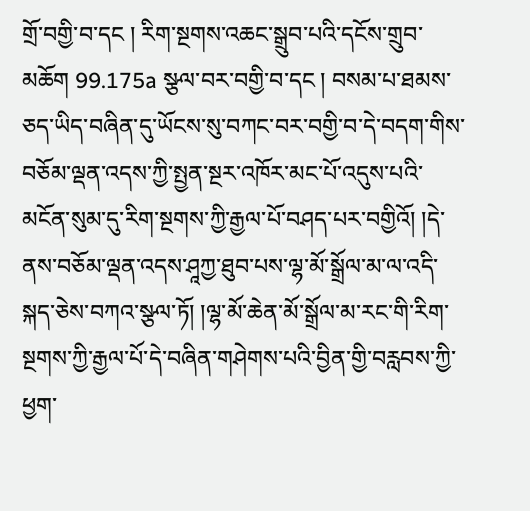གྲོ་བགྱི་བ་དང ། རིག་སྔགས་འཆང་སྒྲུབ་པའི་དངོས་གྲུབ་མཆོག 99.175a སྩལ་བར་བགྱི་བ་དང ། བསམ་པ་ཐམས་ཅད་ཡིད་བཞིན་དུ་ཡོངས་སུ་བཀང་བར་བགྱི་བ་དེ་བདག་གིས་བཅོམ་ལྡན་འདས་ཀྱི་སྤྱན་སྔར་འཁོར་མང་པོ་འདུས་པའི་མངོན་སུམ་དུ་རིག་སྔགས་ཀྱི་རྒྱལ་པོ་བཤད་པར་བགྱིའོ། །དེ་ནས་བཅོམ་ལྡན་འདས་ཤཱཀྱ་ཐུབ་པས་ལྷ་མོ་སྒྲོལ་མ་ལ་འདི་སྐད་ཅེས་བཀའ་སྩལ་ཏོ། །ལྷ་མོ་ཆེན་མོ་སྒྲོལ་མ་རང་གི་རིག་སྔགས་ཀྱི་རྒྱལ་པོ་དེ་བཞིན་གཤེགས་པའི་བྱིན་གྱི་བརླབས་ཀྱི་ཕྱག་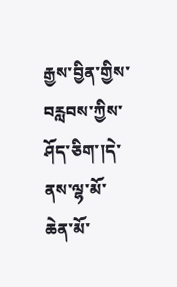རྒྱས་བྱིན་གྱིས་བརླབས་ཀྱིས་ཤོད་ཅིག་།དེ་ནས་ལྷ་མོ་ཆེན་མོ་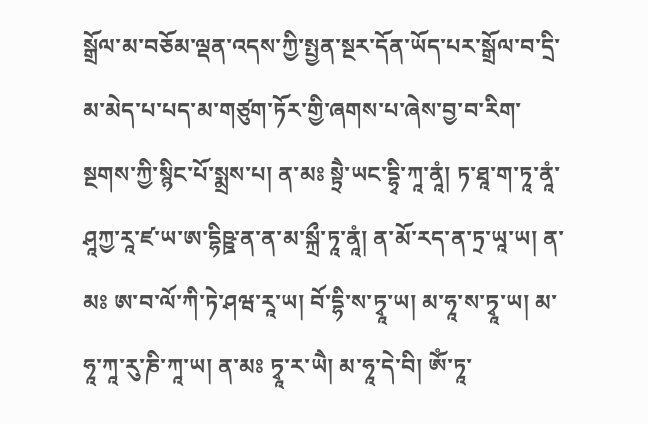སྒྲོལ་མ་བཅོམ་ལྡན་འདས་ཀྱི་སྤྱན་སྔར་དོན་ཡོད་པར་སྒྲོལ་བ་དྲི་མ་མེད་པ་པད་མ་གཙུག་ཏོར་གྱི་ཞགས་པ་ཞེས་བྱ་བ་རིག་སྔགས་ཀྱི་སྙིང་པོ་སྨྲས་པ། ན་མཿ སྟྲཻ་ཡང་དྷྭི་ཀཱ་ནཱཾ། ཏ་ཐཱ་ག་ཏཱ་ནཱཾ་ཤཱཀྱ་རཱ་ཛ་ཡ་ཨ་དྷིཥྛ་ན་ན་མ་སྐྲྀ་ཏཱ་ནཱཾ། ན་མོ་རད་ན་ཏྲ་ཡཱ་ཡ། ན་མཿ ཨ་བ་ལོ་ཀི་ཏེ་ཤཝ་རཱ་ཡ། བོ་དྷི་ས་ཏྭཱ་ཡ། མ་ཧཱ་ས་ཏྭཱ་ཡ། མ་ཧཱ་ཀཱ་རུ་ཎི་ཀཱ་ཡ། ན་མཿ ཏྭཱ་ར་ཡཻ། མ་ཧཱ་དེ་བི། ཨོཾ་ཏཱ་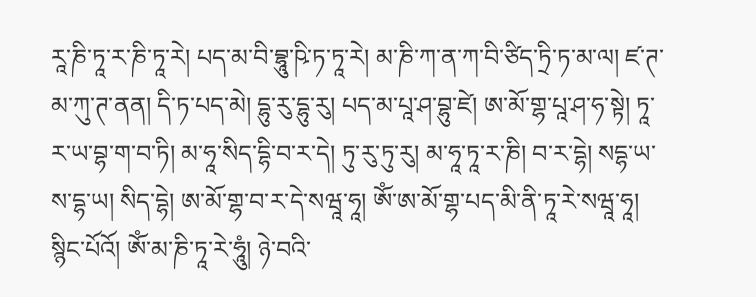རཱ་ཎི་ཏཱ་ར་ཎི་ཏཱ་རེ། པད་མ་བི་བྷཱུ་ཥི་ཏ་ཏཱ་རེ། མ་ཎི་ཀ་ན་ཀ་བི་ཙིད་ཏྲི་ཏ་མ་ལ། ཛ་ཊ་མ་ཀུ་ཊ་ནན། དི་ཏ་པད་མེ། དྷུ་རུ་དྷུ་རུ། པད་མ་པཱ་ཤ་བྷུ་ཛེ། ཨ་མོ་གྷ་པཱ་ཤ་ཧ་སྟེ། ཏཱ་ར་ཡ་བྷ་ག་བ་ཏི། མ་ཧཱ་སིད་དྷི་བ་ར་དེ། ཏུ་རུ་ཏུ་རུ། མ་ཧཱ་ཏཱ་ར་ཎི། བ་ར་དྷེ། སདྷ་ཡ་ས་དྷ་ཡ། སིད་དྷེ། ཨ་མོ་གྷ་བ་ར་དེ་སཝཱ་ཧཱ། ཨོཾ་ཨ་མོ་གྷ་པད་མི་ནི་ཏཱ་རེ་སཝཱ་ཧཱ། སྙིང་པོའོ། ཨོཾ་མ་ཎི་ཏཱ་རེ་ཧཱུཾ། ཉེ་བའི་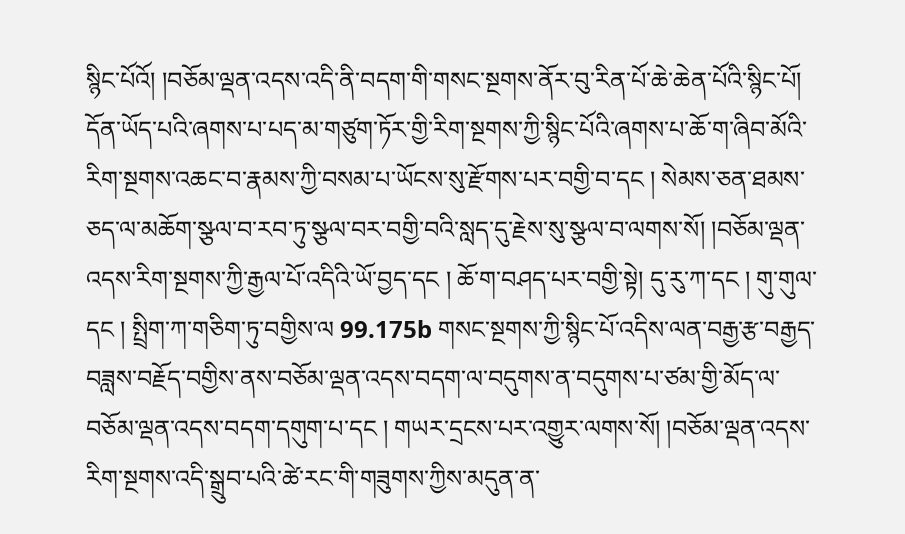སྙིང་པོའོ། །བཅོམ་ལྡན་འདས་འདི་ནི་བདག་གི་གསང་སྔགས་ནོར་བུ་རིན་པོ་ཆེ་ཆེན་པོའི་སྙིང་པོ། དོན་ཡོད་པའི་ཞགས་པ་པད་མ་གཙུག་ཏོར་གྱི་རིག་སྔགས་ཀྱི་སྙིང་པོའི་ཞགས་པ་ཆོ་ག་ཞིབ་མོའི་རིག་སྔགས་འཆང་བ་རྣམས་ཀྱི་བསམ་པ་ཡོངས་སུ་རྫོགས་པར་བགྱི་བ་དང ། སེམས་ཅན་ཐམས་ཅད་ལ་མཆོག་སྩལ་བ་རབ་ཏུ་སྩལ་བར་བགྱི་བའི་སླད་དུ་རྗེས་སུ་སྩལ་བ་ལགས་སོ། །བཅོམ་ལྡན་འདས་རིག་སྔགས་ཀྱི་རྒྱལ་པོ་འདིའི་ཡོ་བྱད་དང ། ཆོ་ག་བཤད་པར་བགྱི་སྟེ། དུ་རུ་ཀ་དང ། གུ་གུལ་དང ། སྤྲིག་ཀ་གཅིག་ཏུ་བགྱིས་ལ 99.175b གསང་སྔགས་ཀྱི་སྙིང་པོ་འདིས་ལན་བརྒྱ་རྩ་བརྒྱད་བཟླས་བརྗོད་བགྱིས་ནས་བཅོམ་ལྡན་འདས་བདག་ལ་བདུགས་ན་བདུགས་པ་ཙམ་གྱི་མོད་ལ་བཅོམ་ལྡན་འདས་བདག་དགུག་པ་དང ། གཡར་དྲངས་པར་འགྱུར་ལགས་སོ། །བཅོམ་ལྡན་འདས་རིག་སྔགས་འདི་སྒྲུབ་པའི་ཚེ་རང་གི་གཟུགས་ཀྱིས་མདུན་ན་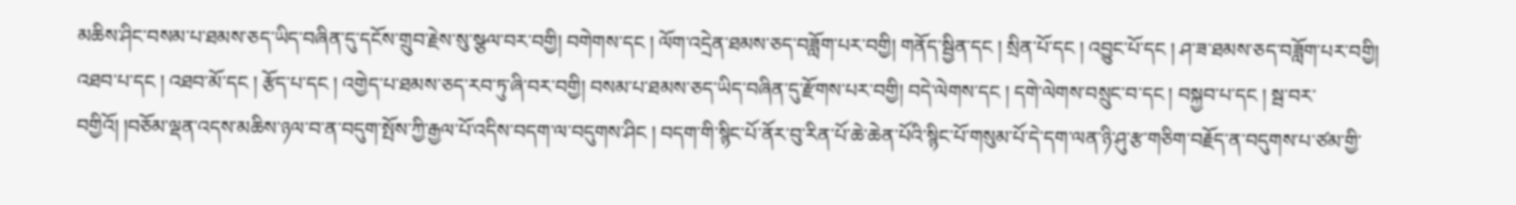མཆིས་ཤིང་བསམ་པ་ཐམས་ཅད་ཡིད་བཞིན་དུ་དངོས་གྲུབ་རྗེས་སུ་སྩལ་བར་བགྱི། བགེགས་དང ། ལོག་འདྲེན་ཐམས་ཅད་བཟློག་པར་བགྱི། གནོད་སྦྱིན་དང ། སྲིན་པོ་དང ། འབྱུང་པོ་དང ། ཤ་ཟ་ཐམས་ཅད་བཟློག་པར་བགྱི། འཐབ་པ་དང ། འཐབ་མོ་དང ། རྩོད་པ་དང ། འགྱེད་པ་ཐམས་ཅད་རབ་ཏུ་ཞི་བར་བགྱི། བསམ་པ་ཐམས་ཅད་ཡིད་བཞིན་དུ་རྫོགས་པར་བགྱི། བདེ་ལེགས་དང ། དགེ་ལེགས་བསྲུང་བ་དང ། བསྐྱབ་པ་དང ། སྦ་བར་བགྱིའོ། །བཅོམ་ལྡན་འདས་མཆིས་ཉལ་བ་ན་བདུག་སྤོས་ཀྱི་རྒྱལ་པོ་འདིས་བདག་ལ་བདུགས་ཤིང ། བདག་གི་སྙིང་པོ་ནོར་བུ་རིན་པོ་ཆེ་ཆེན་པོའི་སྙིང་པོ་གསུམ་པོ་དེ་དག་ལན་ཉི་ཤུ་རྩ་གཅིག་བརྗོད་ན་བདུགས་པ་ཙམ་གྱི་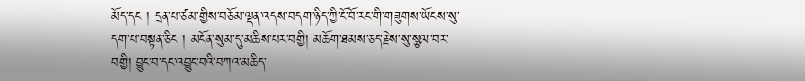མོད་དང ། དྲན་པ་ཙམ་གྱིས་བཅོམ་ལྡན་འདས་བདག་ཉིད་ཀྱི་ངོ་བོ་རང་གི་གཟུགས་ཡོངས་སུ་དག་པ་བསྟན་ཅིང ། མངོན་སུམ་དུ་མཆིས་པར་བགྱི། མཆོག་ཐམས་ཅད་རྗེས་སུ་སྩལ་བར་བགྱི། བྱུང་བ་དང་འབྱུང་བའི་བཀའ་མཆིད་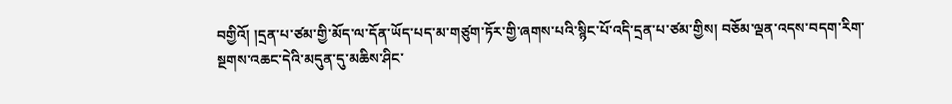བགྱིའོ། །དྲན་པ་ཙམ་གྱི་མོད་ལ་དོན་ཡོད་པད་མ་གཙུག་ཏོར་གྱི་ཞགས་པའི་སྙིང་པོ་འདི་དྲན་པ་ཙམ་གྱིས། བཅོམ་ལྡན་འདས་བདག་རིག་སྔགས་འཆང་དེའི་མདུན་དུ་མཆིས་ཤིང་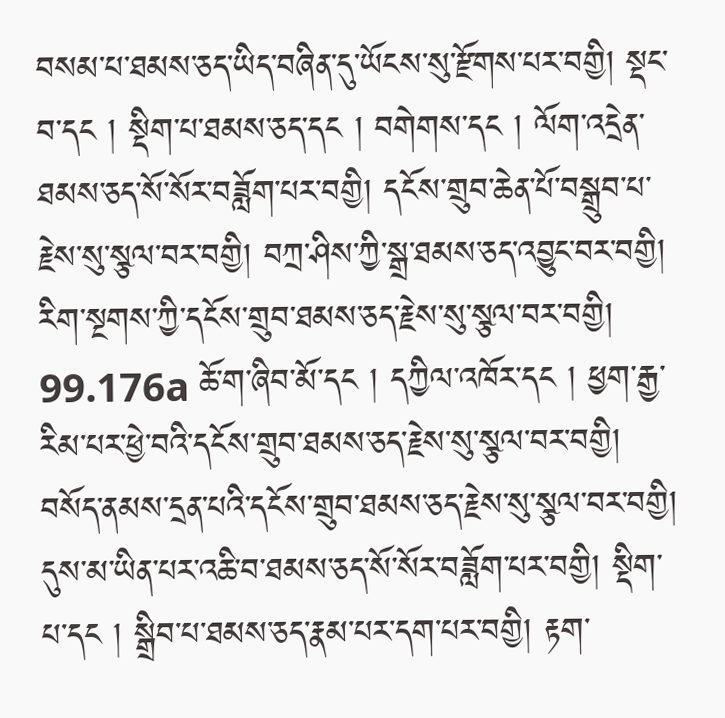བསམ་པ་ཐམས་ཅད་ཡིད་བཞིན་དུ་ཡོངས་སུ་རྫོགས་པར་བགྱི། སྡང་བ་དང ། སྡིག་པ་ཐམས་ཅད་དང ། བགེགས་དང ། ལོག་འདྲེན་ཐམས་ཅད་སོ་སོར་བཟློག་པར་བགྱི། དངོས་གྲུབ་ཆེན་པོ་བསྒྲུབ་པ་རྗེས་སུ་སྩལ་བར་བགྱི། བཀྲ་ཤིས་ཀྱི་སྒྲ་ཐམས་ཅད་འབྱུང་བར་བགྱི། རིག་སྔགས་ཀྱི་དངོས་གྲུབ་ཐམས་ཅད་རྗེས་སུ་སྩལ་བར་བགྱི། 99.176a ཆོ་ག་ཞིབ་མོ་དང ། དཀྱིལ་འཁོར་དང ། ཕྱག་རྒྱ་རིམ་པར་ཕྱེ་བའི་དངོས་གྲུབ་ཐམས་ཅད་རྗེས་སུ་སྩལ་བར་བགྱི། བསོད་ནམས་དྲན་པའི་དངོས་གྲུབ་ཐམས་ཅད་རྗེས་སུ་སྩལ་བར་བགྱི། དུས་མ་ཡིན་པར་འཆི་བ་ཐམས་ཅད་སོ་སོར་བཟློག་པར་བགྱི། སྡིག་པ་དང ། སྒྲིབ་པ་ཐམས་ཅད་རྣམ་པར་དག་པར་བགྱི། རྟག་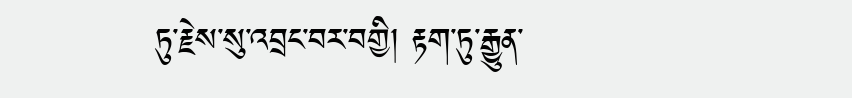ཏུ་རྗེས་སུ་འབྲང་བར་བགྱི། རྟག་ཏུ་རྒྱུན་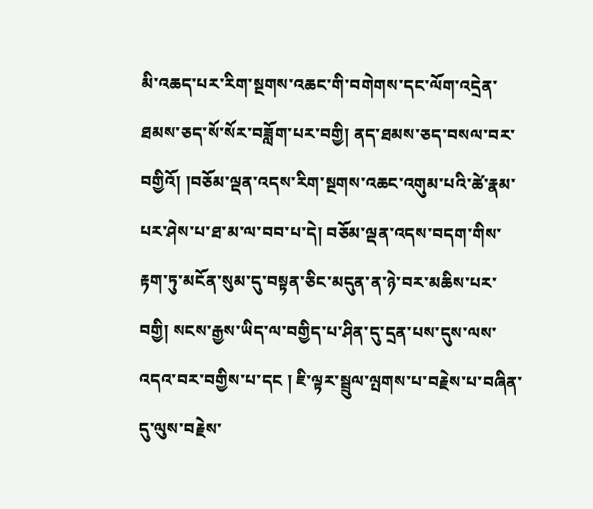མི་འཆད་པར་རིག་སྔགས་འཆང་གི་བགེགས་དང་ལོག་འདྲེན་ཐམས་ཅད་སོ་སོར་བཟློག་པར་བགྱི། ནད་ཐམས་ཅད་བསལ་བར་བགྱིའོ། །བཅོམ་ལྡན་འདས་རིག་སྔགས་འཆང་འགུམ་པའི་ཚེ་རྣམ་པར་ཤེས་པ་ཐ་མ་ལ་བབ་པ་དེ། བཅོམ་ལྡན་འདས་བདག་གིས་རྟག་ཏུ་མངོན་སུམ་དུ་བསྟན་ཅིང་མདུན་ན་ཉེ་བར་མཆིས་པར་བགྱི། སངས་རྒྱས་ཡིད་ལ་བགྱིད་པ་ཤིན་དུ་དྲན་པས་དུས་ལས་འདའ་བར་བགྱིས་པ་དང ། ཇི་ལྟར་སྦྲུལ་ལྤགས་པ་བརྗེས་པ་བཞིན་དུ་ལུས་བརྗེས་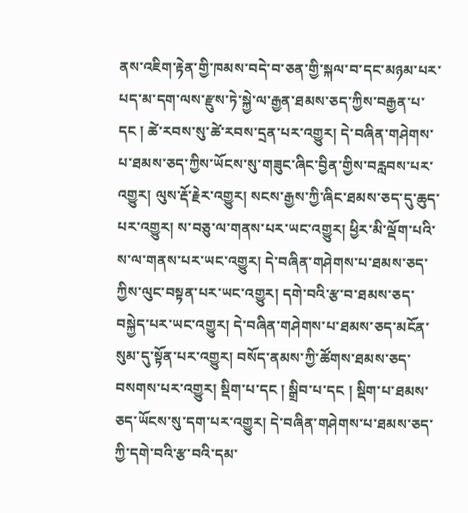ནས་འཇིག་རྟེན་གྱི་ཁམས་བདེ་བ་ཅན་གྱི་སྐལ་བ་དང་མཉམ་པར་པད་མ་དག་ལས་རྫུས་ཏེ་སྐྱེ་ལ་རྒྱན་ཐམས་ཅད་ཀྱིས་བརྒྱན་པ་དང ། ཚེ་རབས་སུ་ཚེ་རབས་དྲན་པར་འགྱུར། དེ་བཞིན་གཤེགས་པ་ཐམས་ཅད་ཀྱིས་ཡོངས་སུ་གཟུང་ཞིང་བྱིན་གྱིས་བརླབས་པར་འགྱུར། ལུས་རྡོ་རྗེར་འགྱུར། སངས་རྒྱས་ཀྱི་ཞིང་ཐམས་ཅད་དུ་ཆུད་པར་འགྱུར། ས་བཅུ་ལ་གནས་པར་ཡང་འགྱུར། ཕྱིར་མི་ལྡོག་པའི་ས་ལ་གནས་པར་ཡང་འགྱུར། དེ་བཞིན་གཤེགས་པ་ཐམས་ཅད་ཀྱིས་ལུང་བསྟན་པར་ཡང་འགྱུར། དགེ་བའི་རྩ་བ་ཐམས་ཅད་བསྐྱེད་པར་ཡང་འགྱུར། དེ་བཞིན་གཤེགས་པ་ཐམས་ཅད་མངོན་སུམ་དུ་སྟོན་པར་འགྱུར། བསོད་ནམས་ཀྱི་ཚོགས་ཐམས་ཅད་བསགས་པར་འགྱུར། སྡིག་པ་དང ། སྒྲིབ་པ་དང ། སྡིག་པ་ཐམས་ཅད་ཡོངས་སུ་དག་པར་འགྱུར། དེ་བཞིན་གཤེགས་པ་ཐམས་ཅད་ཀྱི་དགེ་བའི་རྩ་བའི་དམ་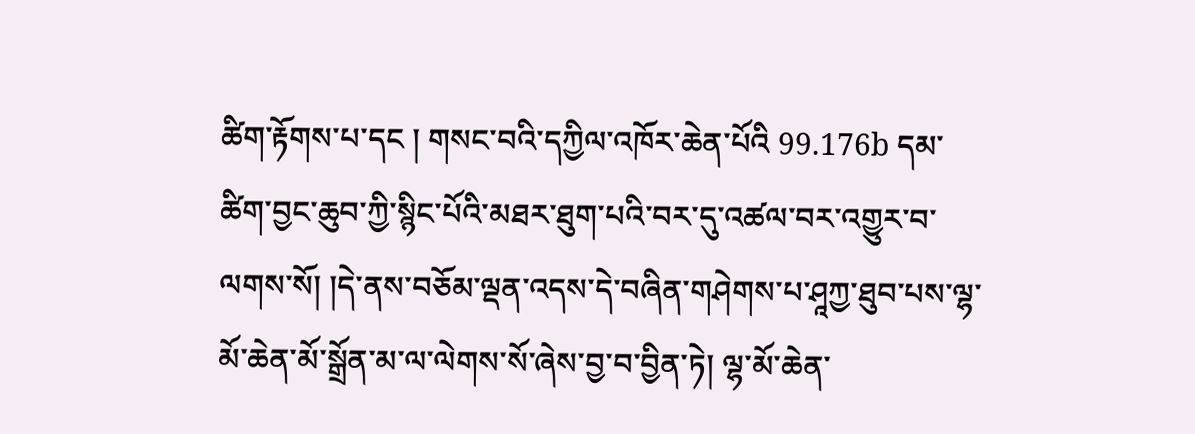ཚིག་རྟོགས་པ་དང ། གསང་བའི་དཀྱིལ་འཁོར་ཆེན་པོའི 99.176b དམ་ཚིག་བྱང་ཆུབ་ཀྱི་སྙིང་པོའི་མཐར་ཐུག་པའི་བར་དུ་འཚལ་བར་འགྱུར་བ་ལགས་སོ། །དེ་ནས་བཅོམ་ལྡན་འདས་དེ་བཞིན་གཤེགས་པ་ཤཱཀྱ་ཐུབ་པས་ལྷ་མོ་ཆེན་མོ་སྒྲོན་མ་ལ་ལེགས་སོ་ཞེས་བྱ་བ་བྱིན་ཏེ། ལྷ་མོ་ཆེན་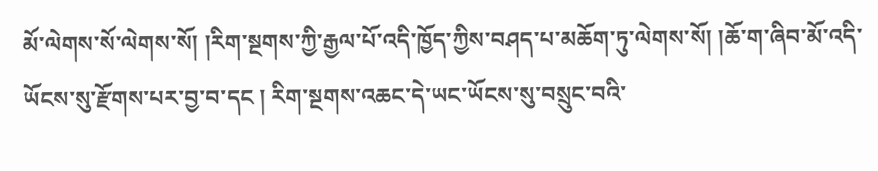མོ་ལེགས་སོ་ལེགས་སོ། །རིག་སྔགས་ཀྱི་རྒྱལ་པོ་འདི་ཁྱོད་ཀྱིས་བཤད་པ་མཆོག་ཏུ་ལེགས་སོ། །ཆོ་ག་ཞིབ་མོ་འདི་ཡོངས་སུ་རྫོགས་པར་བྱ་བ་དང ། རིག་སྔགས་འཆང་དེ་ཡང་ཡོངས་སུ་བསྲུང་བའི་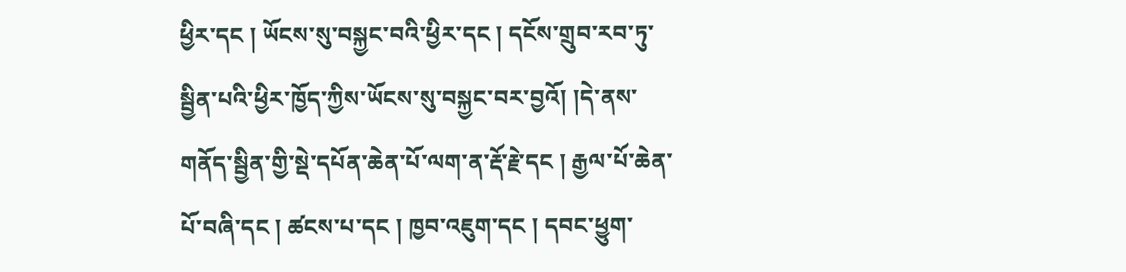ཕྱིར་དང ། ཡོངས་སུ་བསྐྱང་བའི་ཕྱིར་དང ། དངོས་གྲུབ་རབ་ཏུ་སྦྱིན་པའི་ཕྱིར་ཁྱོད་ཀྱིས་ཡོངས་སུ་བསྐྱང་བར་བྱའོ། །དེ་ནས་གནོད་སྦྱིན་གྱི་སྡེ་དཔོན་ཆེན་པོ་ལག་ན་རྡོ་རྗེ་དང ། རྒྱལ་པོ་ཆེན་པོ་བཞི་དང ། ཚངས་པ་དང ། ཁྱབ་འཇུག་དང ། དབང་ཕྱུག་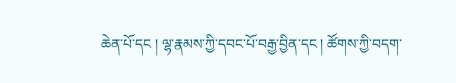ཆེན་པོ་དང ། ལྷ་རྣམས་ཀྱི་དབང་པོ་བརྒྱ་བྱིན་དང ། ཚོགས་ཀྱི་བདག་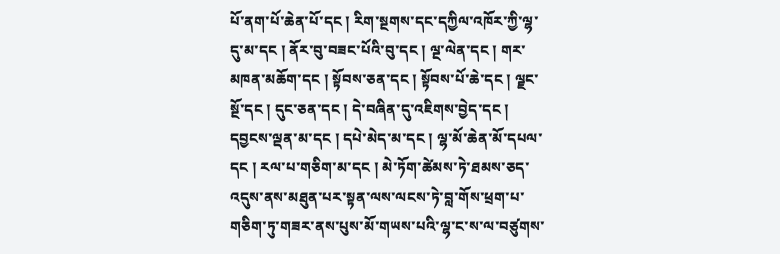པོ་ནག་པོ་ཆེན་པོ་དང ། རིག་སྔགས་དང་དཀྱིལ་འཁོར་ཀྱི་ལྷ་དུ་མ་དང ། ནོར་བུ་བཟང་པོའི་བུ་དང ། ལྔ་ལེན་དང ། གར་མཁན་མཆོག་དང ། སྟོབས་ཅན་དང ། སྟོབས་པོ་ཆེ་དང ། ལྗང་སྔོ་དང ། དུང་ཅན་དང ། དེ་བཞིན་དུ་འཇིགས་བྱེད་དང ། དབྱངས་ལྡན་མ་དང ། དཔེ་མེད་མ་དང ། ལྷ་མོ་ཆེན་མོ་དཔལ་དང ། རལ་པ་གཅིག་མ་དང ། མེ་ཏོག་ཚེམས་ཏེ་ཐམས་ཅད་འདུས་ནས་མཐུན་པར་སྟན་ལས་ལངས་ཏེ་བླ་གོས་ཕྲག་པ་གཅིག་ཏུ་གཟར་ནས་པུས་མོ་གཡས་པའི་ལྷ་ང་ས་ལ་བཙུགས་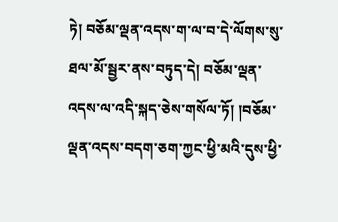ཏེ། བཅོམ་ལྡན་འདས་ག་ལ་བ་དེ་ལོགས་སུ་ཐལ་མོ་སྦྱར་ནས་བཏུད་དེ། བཅོམ་ལྡན་འདས་ལ་འདི་སྐད་ཅེས་གསོལ་ཏོ། །བཅོམ་ལྡན་འདས་བདག་ཅག་ཀྱང་ཕྱི་མའི་དུས་ཕྱི་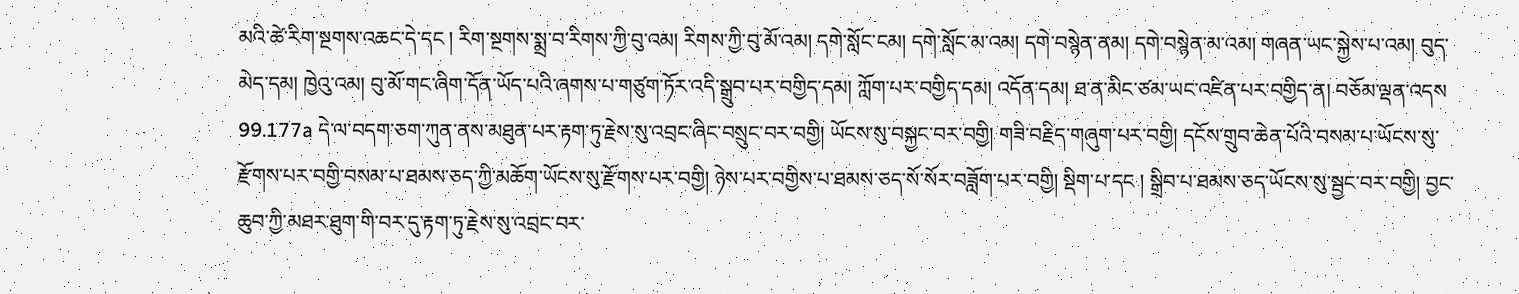མའི་ཚེ་རིག་སྔགས་འཆང་དེ་དང ། རིག་སྔགས་སྨྲ་བ་རིགས་ཀྱི་བུ་འམ། རིགས་ཀྱི་བུ་མོ་འམ། དགེ་སློང་ངམ། དགེ་སློང་མ་འམ། དགེ་བསྙེན་ནམ། དགེ་བསྙེན་མ་འམ། གཞན་ཡང་སྐྱེས་པ་འམ། བུད་མེད་དམ། ཁྱེའུ་འམ། བུ་མོ་གང་ཞིག་དོན་ཡོད་པའི་ཞགས་པ་གཙུག་ཏོར་འདི་སྒྲུབ་པར་བགྱིད་དམ། ཀློག་པར་བགྱིད་དམ། འདོན་དམ། ཐ་ན་མིང་ཙམ་ཡང་འཛིན་པར་བགྱིད་ན། བཅོམ་ལྡན་འདས 99.177a དེ་ལ་བདག་ཅག་ཀུན་ནས་མཐུན་པར་རྟག་ཏུ་རྗེས་སུ་འབྲང་ཞིང་བསྲུང་བར་བགྱི། ཡོངས་སུ་བསྐྱང་བར་བགྱི། གཟི་བརྗིད་གཞུག་པར་བགྱི། དངོས་གྲུབ་ཆེན་པོའི་བསམ་པ་ཡོངས་སུ་རྫོགས་པར་བགྱི་བསམ་པ་ཐམས་ཅད་ཀྱི་མཆོག་ཡོངས་སུ་རྫོགས་པར་བགྱི། ཉེས་པར་བགྱིས་པ་ཐམས་ཅད་སོ་སོར་བཟློག་པར་བགྱི། སྡིག་པ་དང ། སྒྲིབ་པ་ཐམས་ཅད་ཡོངས་སུ་སྦྱང་བར་བགྱི། བྱང་ཆུབ་ཀྱི་མཐར་ཐུག་གི་བར་དུ་རྟག་ཏུ་རྗེས་སུ་འབྲང་བར་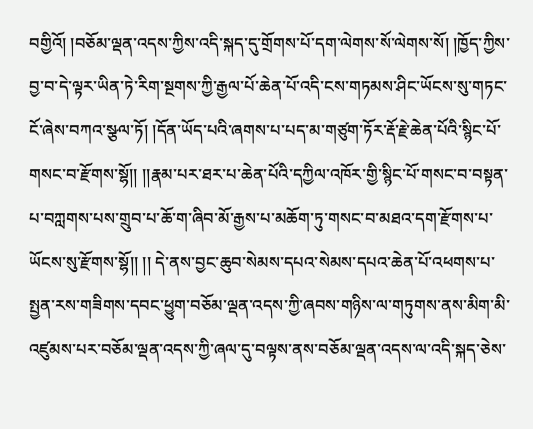བགྱིའོ། །བཅོམ་ལྡན་འདས་ཀྱིས་འདི་སྐད་དུ་གྲོགས་པོ་དག་ལེགས་སོ་ལེགས་སོ། །ཁྱོད་ཀྱིས་བྱ་བ་དེ་ལྟར་ཡིན་ཏེ་རིག་སྔགས་ཀྱི་རྒྱལ་པོ་ཆེན་པོ་འདི་ངས་གཏམས་ཤིང་ཡོངས་སུ་གཏང་ངོ་ཞེས་བཀའ་སྩལ་ཏོ། །དོན་ཡོད་པའི་ཞགས་པ་པད་མ་གཙུག་ཏོར་རྡོ་རྗེ་ཆེན་པོའི་སྙིང་པོ་གསང་བ་རྫོགས་སྷོ།། །།རྣམ་པར་ཐར་པ་ཆེན་པོའི་དཀྱིལ་འཁོར་གྱི་སྙིང་པོ་གསང་བ་བསྟན་པ་བཀླགས་པས་གྲུབ་པ་ཆོ་ག་ཞིབ་མོ་རྒྱས་པ་མཆོག་ཏུ་གསང་བ་མཐའ་དག་རྫོགས་པ་ཡོངས་སུ་རྫོགས་སྷོ།། །། དེ་ནས་བྱང་ཆུབ་སེམས་དཔའ་སེམས་དཔའ་ཆེན་པོ་འཕགས་པ་སྤྱན་རས་གཟིགས་དབང་ཕྱུག་བཅོམ་ལྡན་འདས་ཀྱི་ཞབས་གཉིས་ལ་གཏུགས་ནས་མིག་མི་འཛུམས་པར་བཅོམ་ལྡན་འདས་ཀྱི་ཞལ་དུ་བལྟས་ནས་བཅོམ་ལྡན་འདས་ལ་འདི་སྐད་ཅེས་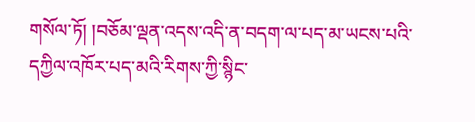གསོལ་ཏོ། །བཅོམ་ལྡན་འདས་འདི་ན་བདག་ལ་པད་མ་ཡངས་པའི་དཀྱིལ་འཁོར་པད་མའི་རིགས་ཀྱི་སྙིང་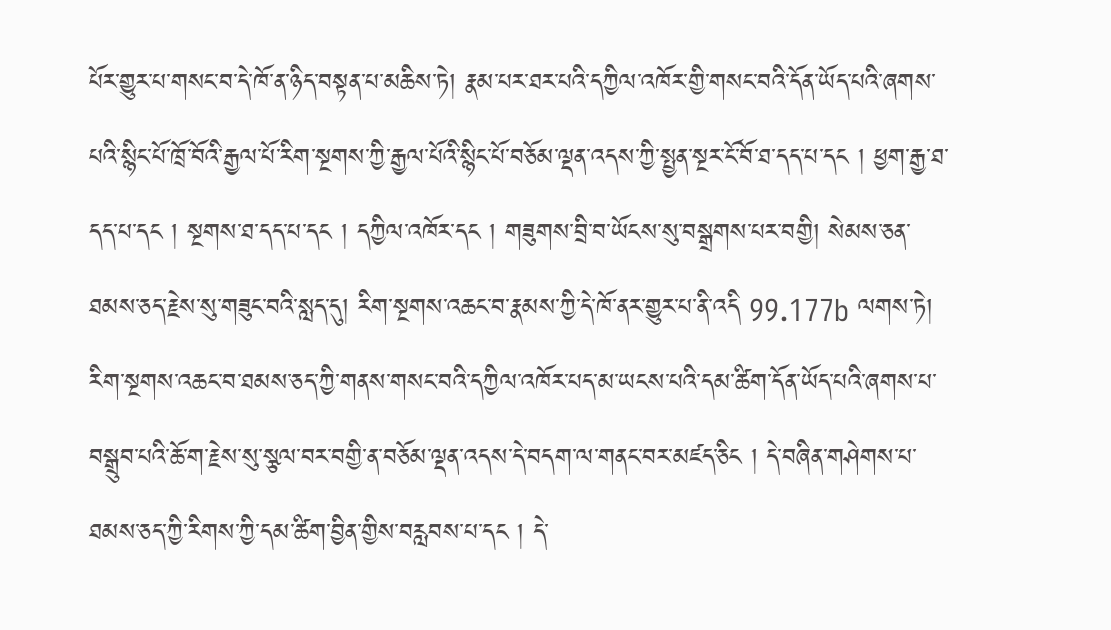པོར་གྱུར་པ་གསང་བ་དེ་ཁོ་ན་ཉིད་བསྟན་པ་མཆིས་ཏེ། རྣམ་པར་ཐར་པའི་དཀྱིལ་འཁོར་གྱི་གསང་བའི་དོན་ཡོད་པའི་ཞགས་པའི་སྙིང་པོ་ཁྲོ་བོའི་རྒྱལ་པོ་རིག་སྔགས་ཀྱི་རྒྱལ་པོའི་སྙིང་པོ་བཅོམ་ལྡན་འདས་ཀྱི་སྤྱན་སྔར་ངོ་བོ་ཐ་དད་པ་དང ། ཕྱག་རྒྱ་ཐ་དད་པ་དང ། སྔགས་ཐ་དད་པ་དང ། དཀྱིལ་འཁོར་དང ། གཟུགས་བྲི་བ་ཡོངས་སུ་བསྒྲགས་པར་བགྱི། སེམས་ཅན་ཐམས་ཅད་རྗེས་སུ་གཟུང་བའི་སླད་དུ། རིག་སྔགས་འཆང་བ་རྣམས་ཀྱི་དེ་ཁོ་ནར་གྱུར་པ་ནི་འདི 99.177b ལགས་ཏེ། རིག་སྔགས་འཆང་བ་ཐམས་ཅད་ཀྱི་གནས་གསང་བའི་དཀྱིལ་འཁོར་པད་མ་ཡངས་པའི་དམ་ཚིག་དོན་ཡོད་པའི་ཞགས་པ་བསྒྲུབ་པའི་ཆོ་ག་རྗེས་སུ་སྩལ་བར་བགྱི་ན་བཅོམ་ལྡན་འདས་དེ་བདག་ལ་གནང་བར་མཛད་ཅིང ། དེ་བཞིན་གཤེགས་པ་ཐམས་ཅད་ཀྱི་རིགས་ཀྱི་དམ་ཚིག་བྱིན་གྱིས་བརླབས་པ་དང ། དེ་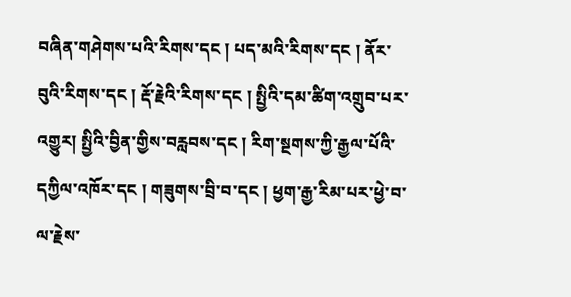བཞིན་གཤེགས་པའི་རིགས་དང ། པད་མའི་རིགས་དང ། ནོར་བུའི་རིགས་དང ། རྡོ་རྗེའི་རིགས་དང ། སྤྱིའི་དམ་ཚིག་འགྲུབ་པར་འགྱུར། སྤྱིའི་བྱིན་གྱིས་བརླབས་དང ། རིག་སྔགས་ཀྱི་རྒྱལ་པོའི་དཀྱིལ་འཁོར་དང ། གཟུགས་བྲི་བ་དང ། ཕྱག་རྒྱ་རིམ་པར་ཕྱེ་བ་ལ་རྗེས་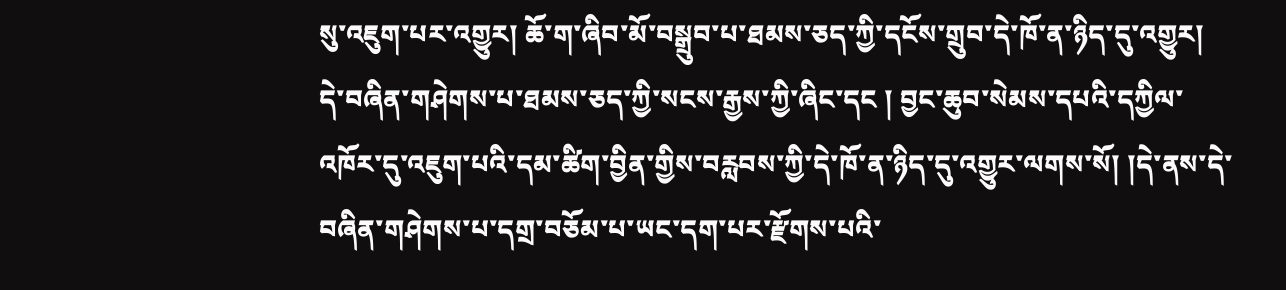སུ་འཇུག་པར་འགྱུར། ཆོ་ག་ཞིབ་མོ་བསྒྲུབ་པ་ཐམས་ཅད་ཀྱི་དངོས་གྲུབ་དེ་ཁོ་ན་ཉིད་དུ་འགྱུར། དེ་བཞིན་གཤེགས་པ་ཐམས་ཅད་ཀྱི་སངས་རྒྱས་ཀྱི་ཞིང་དང ། བྱང་ཆུབ་སེམས་དཔའི་དཀྱིལ་འཁོར་དུ་འཇུག་པའི་དམ་ཚིག་བྱིན་གྱིས་བརླབས་ཀྱི་དེ་ཁོ་ན་ཉིད་དུ་འགྱུར་ལགས་སོ། །དེ་ནས་དེ་བཞིན་གཤེགས་པ་དགྲ་བཅོམ་པ་ཡང་དག་པར་རྫོགས་པའི་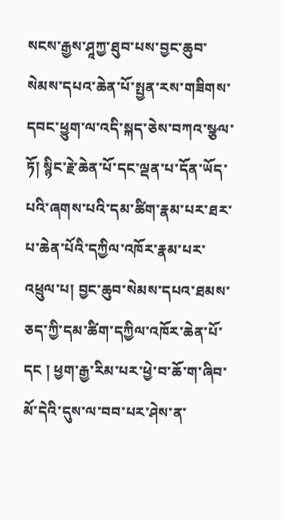སངས་རྒྱས་ཤཱཀྱ་ཐུབ་པས་བྱང་ཆུབ་སེམས་དཔའ་ཆེན་པོ་སྤྱན་རས་གཟིགས་དབང་ཕྱུག་ལ་འདི་སྐད་ཅེས་བཀའ་སྩལ་ཏོ། སྙིང་རྗེ་ཆེན་པོ་དང་ལྡན་པ་དོན་ཡོད་པའི་ཞགས་པའི་དམ་ཚིག་རྣམ་པར་ཐར་པ་ཆེན་པོའི་དཀྱིལ་འཁོར་རྣམ་པར་འཕྲུལ་པ། བྱང་ཆུབ་སེམས་དཔའ་ཐམས་ཅད་ཀྱི་དམ་ཚིག་དཀྱིལ་འཁོར་ཆེན་པོ་དང ། ཕྱག་རྒྱ་རིམ་པར་ཕྱེ་བ་ཆོ་ག་ཞིབ་མོ་དེའི་དུས་ལ་བབ་པར་ཤེས་ན་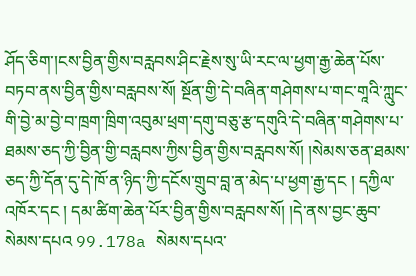ཤོད་ཅིག་།ངས་བྱིན་གྱིས་བརླབས་ཤིང་རྗེས་སུ་ཡི་རང་ལ་ཕྱག་རྒྱ་ཆེན་པོས་བཏབ་ནས་བྱིན་གྱིས་བརླབས་སོ། སྔོན་གྱི་དེ་བཞིན་གཤེགས་པ་གང་གཱའི་ཀླུང་གི་བྱེ་མ་བྱེ་བ་ཁྲག་ཁྲིག་འབུམ་ཕྲག་དགུ་བཅུ་རྩ་དགུའི་དེ་བཞིན་གཤེགས་པ་ཐམས་ཅད་ཀྱི་བྱིན་གྱི་བརླབས་ཀྱིས་བྱིན་གྱིས་བརླབས་སོ། །སེམས་ཅན་ཐམས་ཅད་ཀྱི་དོན་དུ་དེ་ཁོ་ན་ཉིད་ཀྱི་དངོས་གྲུབ་བླ་ན་མེད་པ་ཕྱག་རྒྱ་དང ། དཀྱིལ་འཁོར་དང ། དམ་ཚིག་ཆེན་པོར་བྱིན་གྱིས་བརླབས་སོ། །དེ་ནས་བྱང་ཆུབ་སེམས་དཔའ 99.178a སེམས་དཔའ་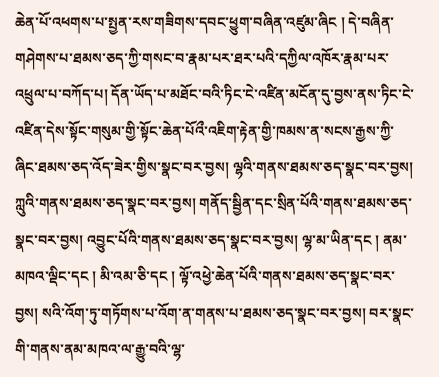ཆེན་པོ་འཕགས་པ་སྤྱན་རས་གཟིགས་དབང་ཕྱུག་བཞིན་འཛུམ་ཞིང ། དེ་བཞིན་གཤེགས་པ་ཐམས་ཅད་ཀྱི་གསང་བ་རྣམ་པར་ཐར་པའི་དཀྱིལ་འཁོར་རྣམ་པར་འཕྲུལ་པ་བཀོད་པ། དོན་ཡོད་པ་མཐོང་བའི་ཏིང་ངེ་འཛིན་མངོན་དུ་བྱས་ནས་ཏིང་ངེ་འཛིན་དེས་སྟོང་གསུམ་གྱི་སྟོང་ཆེན་པོའྀ་འཇིག་རྟེན་གྱི་ཁམས་ན་སངས་རྒྱས་ཀྱི་ཞིང་ཐམས་ཅད་འོད་ཟེར་གྱིས་སྣང་བར་བྱས། ལྷའི་གནས་ཐམས་ཅད་སྣང་བར་བྱས། ཀླུའི་གནས་ཐམས་ཅད་སྣང་བར་བྱས། གནོད་སྦྱིན་དང་སྲིན་པོའི་གནས་ཐམས་ཅད་སྣང་བར་བྱས། འབྱུང་པོའི་གནས་ཐམས་ཅད་སྣང་བར་བྱས། ལྷ་མ་ཡིན་དང ། ནམ་མཁའ་ལྡིང་དང ། མི་འམ་ཅི་དང ། ལྟོ་འཕྱེ་ཆེན་པོའི་གནས་ཐམས་ཅད་སྣང་བར་བྱས། སའི་འོག་ཏུ་གཏོགས་པ་འོག་ན་གནས་པ་ཐམས་ཅད་སྣང་བར་བྱས། བར་སྣང་གི་གནས་ནམ་མཁའ་ལ་རྒྱུ་བའི་ལྷ་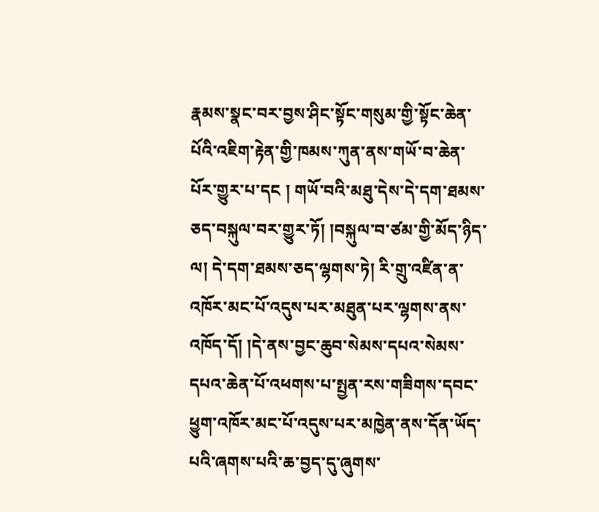རྣམས་སྣང་བར་བྱས་ཤིང་སྟོང་གསུམ་གྱི་སྟོང་ཆེན་པོའི་འཇིག་རྟེན་གྱི་ཁམས་ཀུན་ནས་གཡོ་བ་ཆེན་པོར་གྱུར་པ་དང ། གཡོ་བའི་མཐུ་དེས་དེ་དག་ཐམས་ཅད་བསྐུལ་བར་གྱུར་ཏོ། །བསྐུལ་བ་ཙམ་གྱི་མོད་ཉིད་ལ། དེ་དག་ཐམས་ཅད་ལྷགས་ཏེ། རི་གྲུ་འཛིན་ན་འཁོར་མང་པོ་འདུས་པར་མཐུན་པར་ལྷགས་ནས་འཁོད་དོ། །དེ་ནས་བྱང་ཆུབ་སེམས་དཔའ་སེམས་དཔའ་ཆེན་པོ་འཕགས་པ་སྤྱན་རས་གཟིགས་དབང་ཕྱུག་འཁོར་མང་པོ་འདུས་པར་མཁྱེན་ནས་དོན་ཡོད་པའི་ཞགས་པའི་ཆ་བྱད་དུ་ཞུགས་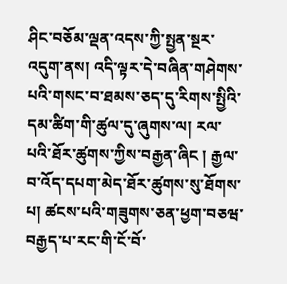ཤིང་བཅོམ་ལྡན་འདས་ཀྱི་སྤྱན་སྔར་འདུག་ནས། འདི་ལྟར་དེ་བཞིན་གཤེགས་པའི་གསང་བ་ཐམས་ཅད་དུ་རིགས་སྤྱིའི་དམ་ཚིག་གི་ཚུལ་དུ་ཞུགས་ལ། རལ་པའི་ཐོར་ཚུགས་ཀྱིས་བརྒྱན་ཞིང ། རྒྱལ་བ་འོད་དཔག་མེད་ཐོར་ཚུགས་སུ་ཐོགས་པ། ཚངས་པའི་གཟུགས་ཅན་ཕྱག་བཅཝ་བརྒྱད་པ་རང་གི་ངོ་བོ་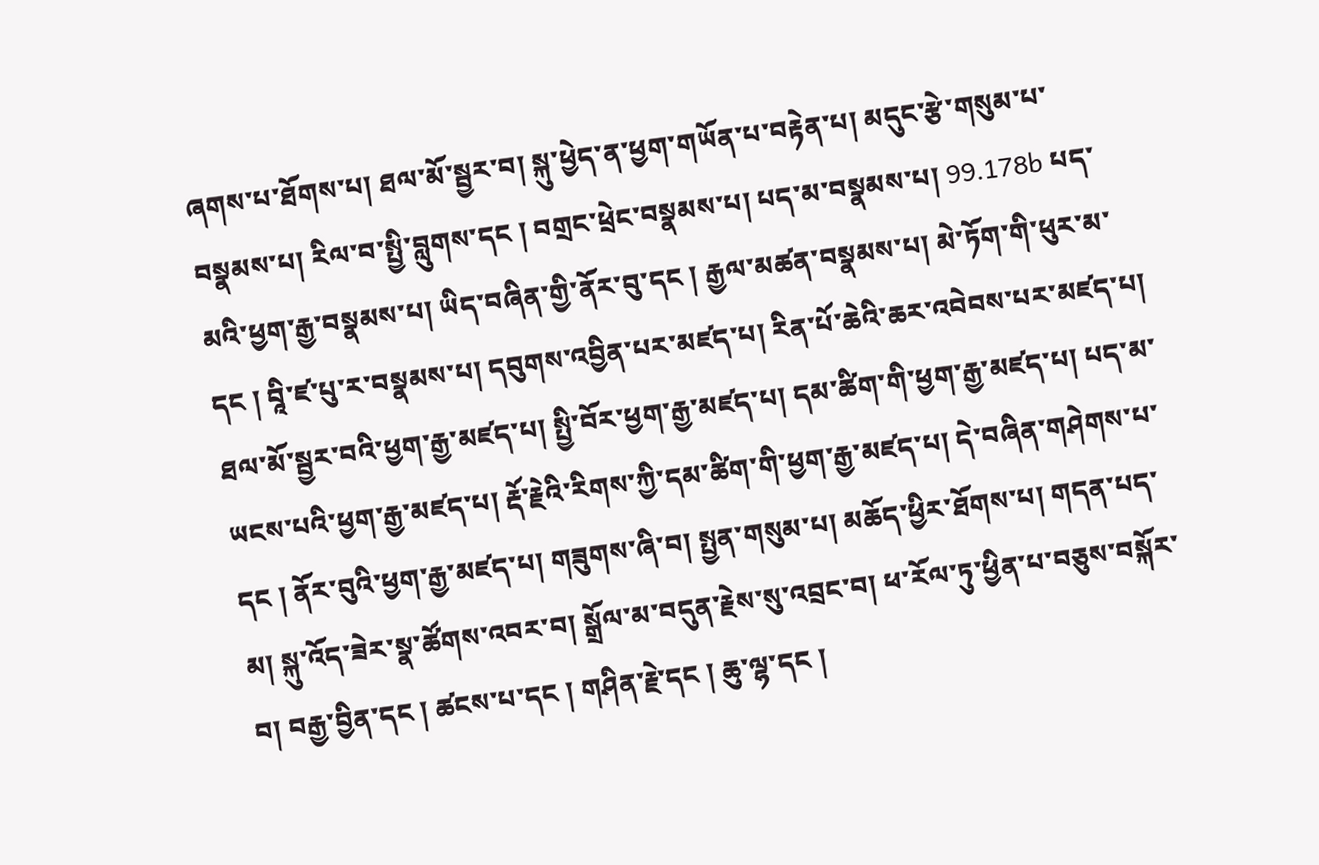ཞགས་པ་ཐོགས་པ། ཐལ་མོ་སྦྱར་བ། སྐུ་ཕྱེད་ན་ཕྱག་གཡོན་པ་བརྟེན་པ། མདུང་རྩེ་གསུམ་པ་བསྣམས་པ། རིལ་བ་སྤྱི་བླུགས་དང ། བགྲང་ཕྲེང་བསྣམས་པ། པད་མ་བསྣམས་པ། 99.178b པད་མའི་ཕྱག་རྒྱ་བསྣམས་པ། ཡིད་བཞིན་གྱི་ནོར་བུ་དང ། རྒྱལ་མཚན་བསྣམས་པ། མེ་ཏོག་གི་ཕུར་མ་དང ། བཱི་ཛ་པུ་ར་བསྣམས་པ། དབུགས་འབྱིན་པར་མཛད་པ། རིན་པོ་ཆེའི་ཆར་འབེབས་པར་མཛད་པ། ཐལ་མོ་སྦྱར་བའི་ཕྱག་རྒྱ་མཛད་པ། སྤྱི་བོར་ཕྱག་རྒྱ་མཛད་པ། དམ་ཚིག་གི་ཕྱག་རྒྱ་མཛད་པ། པད་མ་ཡངས་པའི་ཕྱག་རྒྱ་མཛད་པ། རྡོ་རྗེའི་རིགས་ཀྱི་དམ་ཚིག་གི་ཕྱག་རྒྱ་མཛད་པ། དེ་བཞིན་གཤེགས་པ་དང ། ནོར་བུའི་ཕྱག་རྒྱ་མཛད་པ། གཟུགས་ཞི་བ། སྤྱན་གསུམ་པ། མཆོད་ཕྱིར་ཐོགས་པ། གདན་པད་མ། སྐུ་འོད་ཟེར་སྣ་ཚོགས་འབར་བ། སྒྲོལ་མ་བདུན་རྗེས་སུ་འབྲང་བ། ཕ་རོལ་ཏུ་ཕྱིན་པ་བཅུས་བསྐོར་བ། བརྒྱ་བྱིན་དང ། ཚངས་པ་དང ། གཤིན་རྗེ་དང ། ཆུ་ལྷ་དང །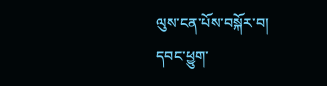ལུས་ངན་པོས་བསྐོར་བ། དབང་ཕྱུག་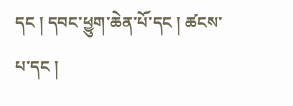དང ། དབང་ཕྱུག་ཆེན་པོ་དང ། ཚངས་པ་དང །